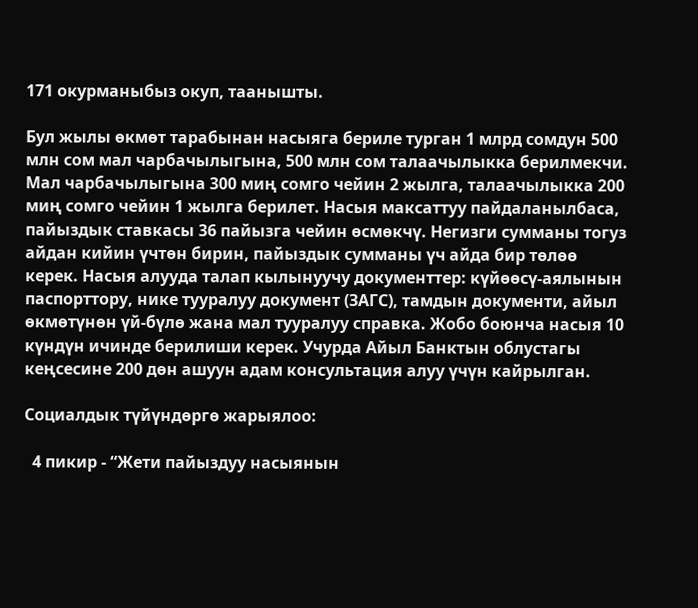171 окурманыбыз окуп, таанышты.

Бул жылы өкмөт тарабынан насыяга бериле турган 1 млрд сомдун 500 млн сом мал чарбачылыгына, 500 млн сом талаачылыкка берилмекчи. Мал чарбачылыгына 300 миң сомго чейин 2 жылга, талаачылыкка 200 миң сомго чейин 1 жылга берилет. Насыя максаттуу пайдаланылбаса, пайыздык ставкасы 36 пайызга чейин өсмөкчү. Негизги сумманы тогуз айдан кийин үчтөн бирин, пайыздык сумманы үч айда бир төлөө керек. Насыя алууда талап кылынуучу документтер: күйөөсү-аялынын паспорттору, нике тууралуу документ (ЗАГС), тамдын документи, айыл өкмөтүнөн үй-бүлө жана мал тууралуу справка. Жобо боюнча насыя 10 күндүн ичинде берилиши керек. Учурда Айыл Банктын облустагы кеңсесине 200 дөн ашуун адам консультация алуу үчүн кайрылган.

Социалдык түйүндөргө жарыялоо:

  4 пикир - “Жети пайыздуу насыянын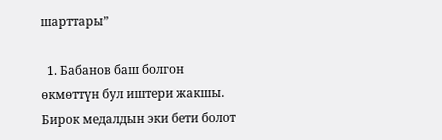шарттары”

  1. Бабанов баш болгон өкмөттүн бул иштери жакшы. Бирок медалдын эки бети болот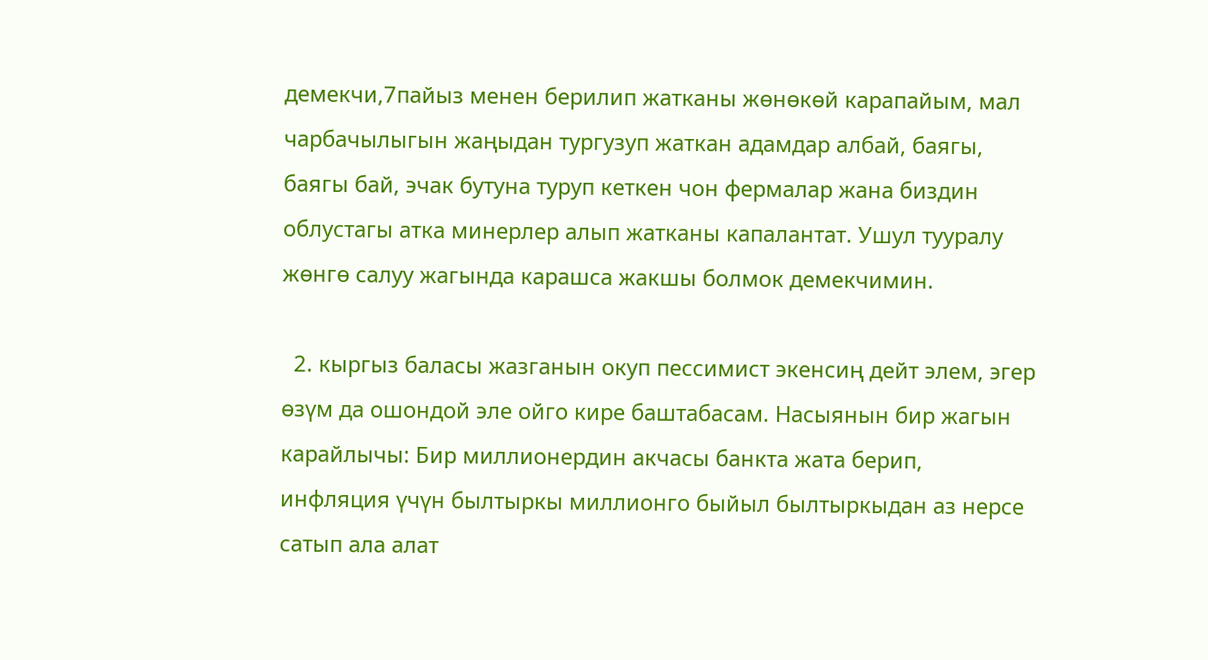демекчи,7пайыз менен берилип жатканы жөнөкөй карапайым, мал чарбачылыгын жаңыдан тургузуп жаткан адамдар албай, баягы, баягы бай, эчак бутуна туруп кеткен чон фермалар жана биздин облустагы атка минерлер алып жатканы капалантат. Ушул тууралу жөнгө салуу жагында карашса жакшы болмок демекчимин.

  2. кыргыз баласы жазганын окуп пессимист экенсиң дейт элем, эгер өзүм да ошондой эле ойго кире баштабасам. Насыянын бир жагын карайлычы: Бир миллионердин акчасы банкта жата берип, инфляция үчүн былтыркы миллионго быйыл былтыркыдан аз нерсе сатып ала алат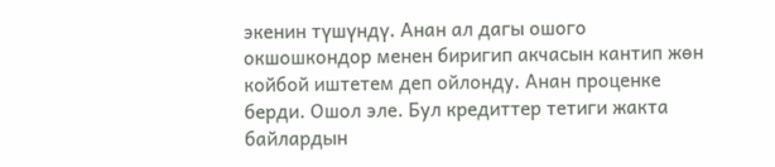экенин түшүндү. Анан ал дагы ошого окшошкондор менен биригип акчасын кантип жөн койбой иштетем деп ойлонду. Анан проценке берди. Ошол эле. Бул кредиттер тетиги жакта байлардын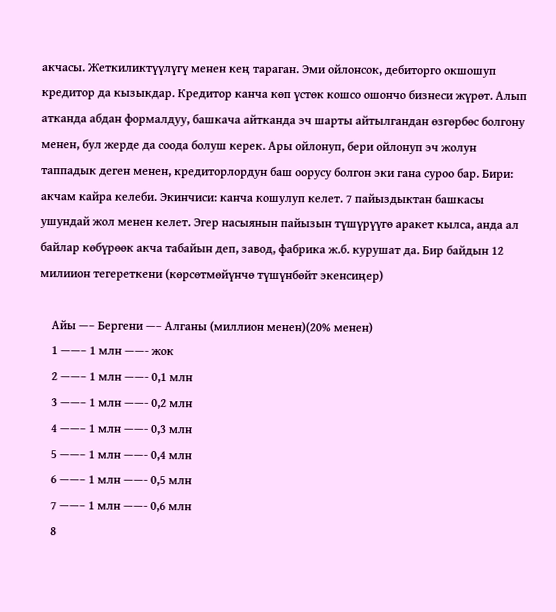акчасы. Жеткиликтүүлүгү менен кең тараган. Эми ойлонсок, дебиторго окшошуп кредитор да кызыкдар. Кредитор канча көп үстөк кошсо ошончо бизнеси жүрөт. Алып атканда абдан формалдуу, башкача айтканда эч шарты айтылгандан өзгөрбөс болгону менен, бул жерде да соода болуш керек. Ары ойлонуп, бери ойлонуп эч жолун таппадык деген менен, кредиторлордун баш оорусу болгон эки гана суроо бар. Бири: акчам кайра келеби. Экинчиси: канча кошулуп келет. 7 пайыздыктан башкасы ушундай жол менен келет. Эгер насыянын пайызын түшүрүүгө аракет кылса, анда ал байлар көбүрөөк акча табайын деп, завод, фабрика ж.б. курушат да. Бир байдын 12 милиион тегереткени (көрсөтмөйүнчө түшүнбөйт экенсиңер)

    Айы —– Бергени —– Алганы (миллион менен)(20% менен)
    1 ——– 1 млн ——- жок
    2 ——– 1 млн ——- 0,1 млн
    3 ——– 1 млн ——- 0,2 млн
    4 ——– 1 млн ——- 0,3 млн
    5 ——– 1 млн ——- 0,4 млн
    6 ——– 1 млн ——- 0,5 млн
    7 ——– 1 млн ——- 0,6 млн
    8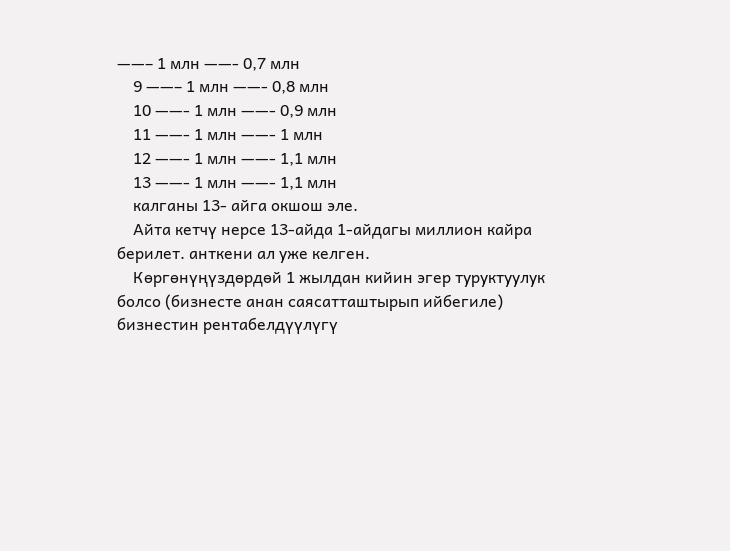——– 1 млн ——- 0,7 млн
    9 ——– 1 млн ——- 0,8 млн
    10 ——- 1 млн ——- 0,9 млн
    11 ——- 1 млн ——- 1 млн
    12 ——- 1 млн ——- 1,1 млн
    13 ——- 1 млн ——- 1,1 млн
    калганы 13- айга окшош эле.
    Айта кетчү нерсе 13-айда 1-айдагы миллион кайра берилет. анткени ал уже келген.
    Көргөнүңүздөрдөй 1 жылдан кийин эгер туруктуулук болсо (бизнесте анан саясатташтырып ийбегиле) бизнестин рентабелдүүлүгү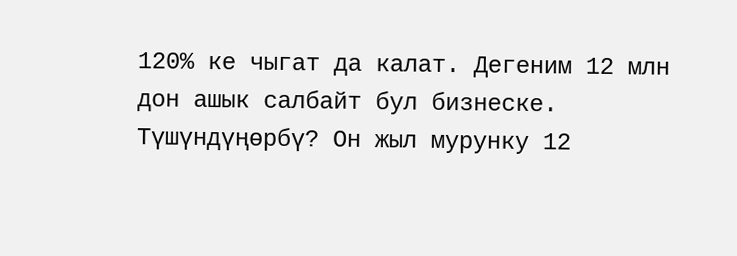120% ке чыгат да калат. Дегеним 12 млн дон ашык салбайт бул бизнеске. Түшүндүңөрбү? Он жыл мурунку 12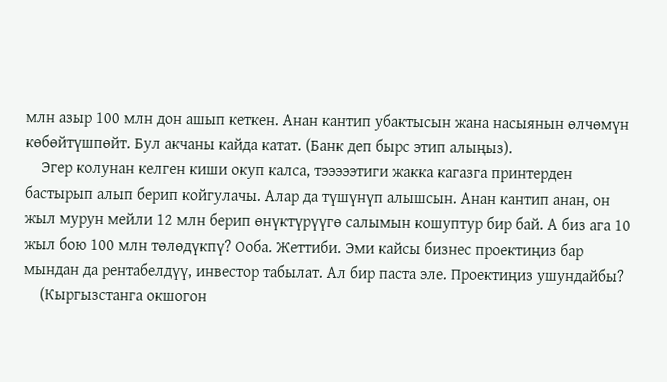млн азыр 100 млн дон ашып кеткен. Анан кантип убактысын жана насыянын өлчөмүн көбөйтүшпөйт. Бул акчаны кайда катат. (Банк деп бырс этип алыңыз).
    Эгер колунан келген киши окуп калса, тэээээтиги жакка кагазга принтерден бастырып алып берип койгулачы. Алар да түшүнүп алышсын. Анан кантип анан, он жыл мурун мейли 12 млн берип өнүктүрүүгө салымын кошуптур бир бай. А биз ага 10 жыл бою 100 млн төлөдүкпү? Ооба. Жеттиби. Эми кайсы бизнес проектиңиз бар мындан да рентабелдүү, инвестор табылат. Ал бир паста эле. Проектиңиз ушундайбы?
    (Кыргызстанга окшогон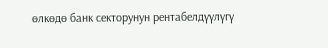өлкөдө банк секторунун рентабелдүүлүгү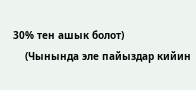30% тен ашык болот)
    (Чынында эле пайыздар кийин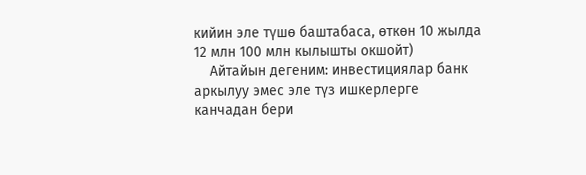кийин эле түшө баштабаса, өткөн 10 жылда 12 млн 100 млн кылышты окшойт)
    Айтайын дегеним: инвестициялар банк аркылуу эмес эле түз ишкерлерге канчадан бери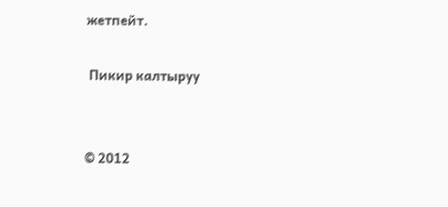жетпейт.

 Пикир калтыруу


© 2012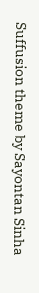Suffusion theme by Sayontan Sinha